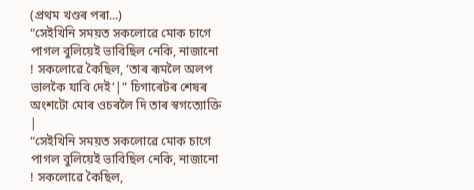(প্ৰথম খণ্ডৰ পৰা...)
“সেইখিনি সময়ত সকলোৱে মোক চাগে পাগল বুলিয়েই ভাবিছিল নেকি, নাজানো ! সকলোৱে কৈছিল, ‘তাৰ ৰূমলৈ অলপ ভালকৈ যাবি দেই’|” চিগাৰেটৰ শেষৰ অংশটো মোৰ ওচৰলৈ দি তাৰ স্বগত্যোক্তি |
“সেইখিনি সময়ত সকলোৱে মোক চাগে পাগল বুলিয়েই ভাবিছিল নেকি, নাজানো ! সকলোৱে কৈছিল,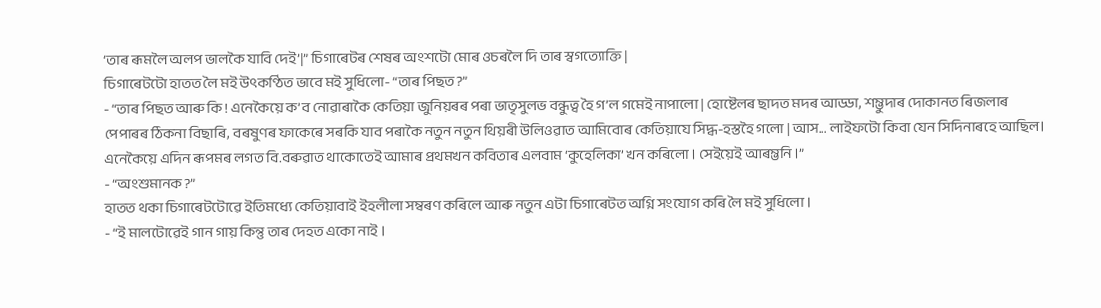‘তাৰ ৰূমলৈ অলপ ভালকৈ যাবি দেই’|” চিগাৰেটৰ শেষৰ অংশটো মোৰ ওচৰলৈ দি তাৰ স্বগত্যোক্তি |
চিগাৰেটটো হাতত লৈ মই উৎকণ্ঠিত ভাবে মই সুধিলো- “তাৰ পিছত?”
- “তাৰ পিছত আৰু কি ! এনেকৈয়ে ক’ব নোৱাৰাকৈ কেতিয়া জুনিয়ৰৰ পৰা ভাতৃসুলভ বন্ধুত্ব হৈ গ’ল গমেই নাপালো | হোষ্টেলৰ ছাদত মদৰ আড্ডা, শম্ভুদাৰ দোকানত ৰিজলাৰ পেপাৰৰ ঠিকনা বিছাৰি, বৰষুণৰ ফাকেৰে সৰকি যাব পৰাকৈ নতুন নতুন থিয়ৰী উলিওৱাত আমিবোৰ কেতিয়াযে সিদ্ধ-হস্তহৈ গলো | আস... লাইফটো কিবা যেন সিদিনাৰহে আছিল। এনেকৈয়ে এদিন ৰূপমৰ লগত বি.বৰুৱাত থাকোতেই আমাৰ প্ৰথমখন কবিতাৰ এলবাম ‘কুহেলিকা’ খন কৰিলো । সেইয়েই আৰম্ভনি ।”
- “অংশুমানক ?”
হাতত থকা চিগাৰেটটোৱে ইতিমধ্যে কেতিয়াবাই ইহলীলা সম্বৰণ কৰিলে আৰু নতুন এটা চিগাৰেটত অগ্নি সংযোগ কৰি লৈ মই সুধিলো ।
- “ই মালটোৱেই গান গায় কিন্তু তাৰ দেহত একো নাই ।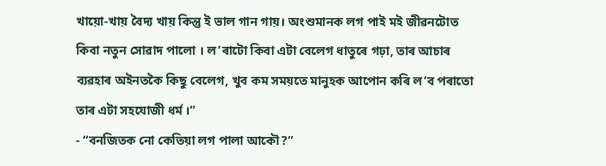খায়ো-খায় বৈদ্য খায় কিন্তু ই ভাল গান গায়। অংশুমানক লগ পাই মই জীৱনটোত কিবা নতুন সোৱাদ পালো । ল’ৰাটো কিবা এটা বেলেগ ধাতুৰে গঢ়া, তাৰ আচাৰ ব্যৱহাৰ অইনতকৈ কিছু বেলেগ, খুব কম সময়তে মানুহক আপোন কৰি ল’ব পৰাতো তাৰ এটা সহযোজী ধৰ্ম ।”
- “বনজিতক নো কেতিয়া লগ পালা আকৌ?”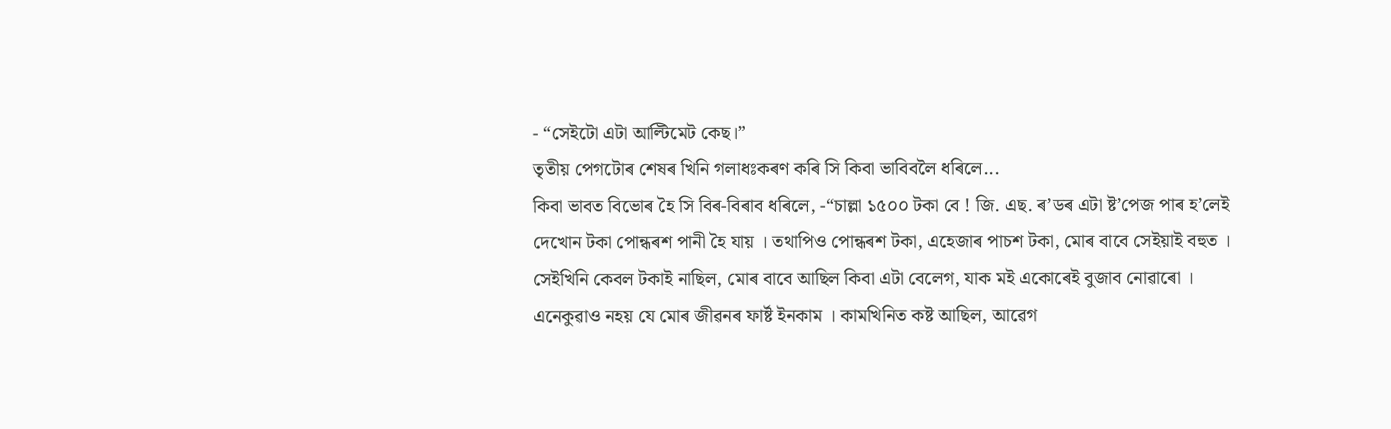- “সেইটো এটা আল্টিমেট কেছ।”
তৃতীয় পেগটোৰ শেষৰ খিনি গলাধঃকৰণ কৰি সি কিবা ভাবিবলৈ ধৰিলে...
কিবা ভাবত বিভোৰ হৈ সি বিৰ-বিৰাব ধৰিলে, -“চাল্লা ১৫০০ টকা বে ! জি. এছ. ৰ’ডৰ এটা ষ্ট’পেজ পাৰ হ’লেই দেখোন টকা পোন্ধৰশ পানী হৈ যায় । তথাপিও পোন্ধৰশ টকা, এহেজাৰ পাচশ টকা, মোৰ বাবে সেইয়াই বহুত । সেইখিনি কেবল টকাই নাছিল, মোৰ বাবে আছিল কিবা এটা বেলেগ, যাক মই একোৰেই বুজাব নোৱাৰো । এনেকুৱাও নহয় যে মোৰ জীৱনৰ ফাৰ্ষ্ট ইনকাম । কামখিনিত কষ্ট আছিল, আৱেগ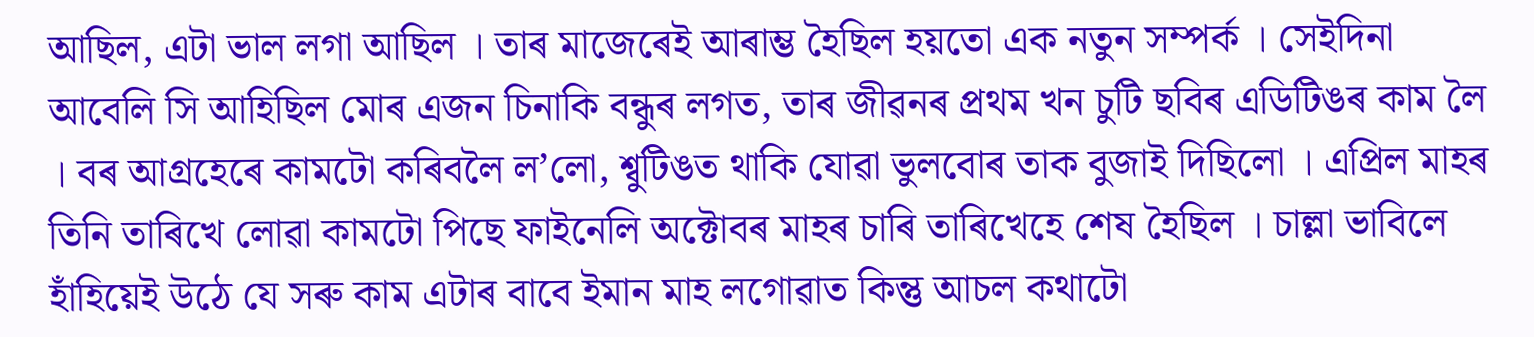আছিল, এটা ভাল লগা আছিল । তাৰ মাজেৰেই আৰাম্ভ হৈছিল হয়তো এক নতুন সম্পৰ্ক । সেইদিনা আবেলি সি আহিছিল মোৰ এজন চিনাকি বন্ধুৰ লগত, তাৰ জীৱনৰ প্ৰথম খন চুটি ছবিৰ এডিটিঙৰ কাম লৈ । বৰ আগ্ৰহেৰে কামটো কৰিবলৈ ল’লো, শ্বুটিঙত থাকি যোৱা ভুলবোৰ তাক বুজাই দিছিলো । এপ্ৰিল মাহৰ তিনি তাৰিখে লোৱা কামটো পিছে ফাইনেলি অক্টোবৰ মাহৰ চাৰি তাৰিখেহে শেষ হৈছিল । চাল্লা ভাবিলে হাঁহিয়েই উঠে যে সৰু কাম এটাৰ বাবে ইমান মাহ লগোৱাত কিন্তু আচল কথাটো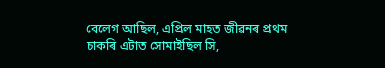বেলেগ আছিল, এপ্ৰিল মাহত জীৱনৰ প্ৰথম চাকৰি এটাত সোমাইছিল সি,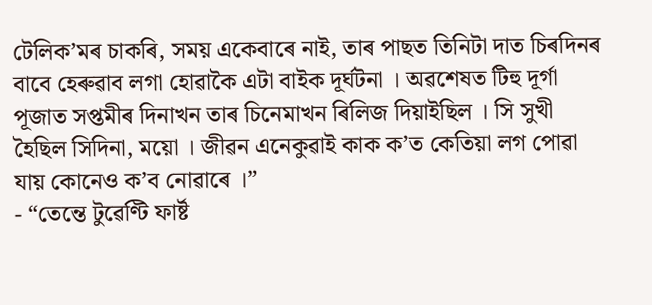টেলিক’মৰ চাকৰি, সময় একেবাৰে নাই, তাৰ পাছত তিনিটা দাত চিৰদিনৰ বাবে হেৰুৱাব লগা হোৱাকৈ এটা বাইক দূৰ্ঘটনা । অৱশেষত টিহু দূৰ্গা পূজাত সপ্তমীৰ দিনাখন তাৰ চিনেমাখন ৰিলিজ দিয়াইছিল । সি সুখী হৈছিল সিদিনা, ময়ো । জীৱন এনেকুৱাই কাক ক’ত কেতিয়া লগ পোৱা যায় কোনেও ক’ব নোৱাৰে ।”
- “তেন্তে টুৱেণ্টি ফাৰ্ষ্ট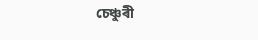চেঞ্চুৰী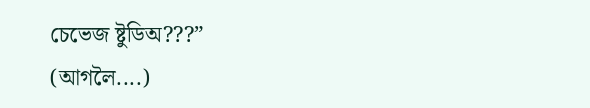চেভেজ ষ্টুডিঅ???”
(আগলৈ....)